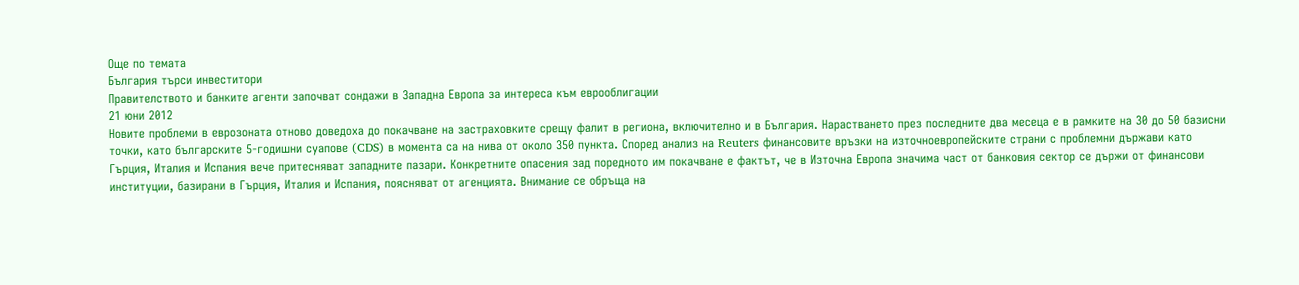Още по темата
България търси инвеститори
Правителството и банките агенти започват сондажи в Западна Европа за интереса към еврооблигации
21 юни 2012
Новите проблеми в еврозоната отново доведоха до покачване на застраховките срещу фалит в региона, включително и в България. Нарастването през последните два месеца е в рамките на 30 до 50 базисни точки, като българските 5-годишни суапове (CDS) в момента са на нива от около 350 пункта. Според анализ на Reuters финансовите връзки на източноевропейските страни с проблемни държави като Гърция, Италия и Испания вече притесняват западните пазари. Конкретните опасения зад поредното им покачване е фактът, че в Източна Европа значима част от банковия сектор се държи от финансови институции, базирани в Гърция, Италия и Испания, поясняват от агенцията. Внимание се обръща на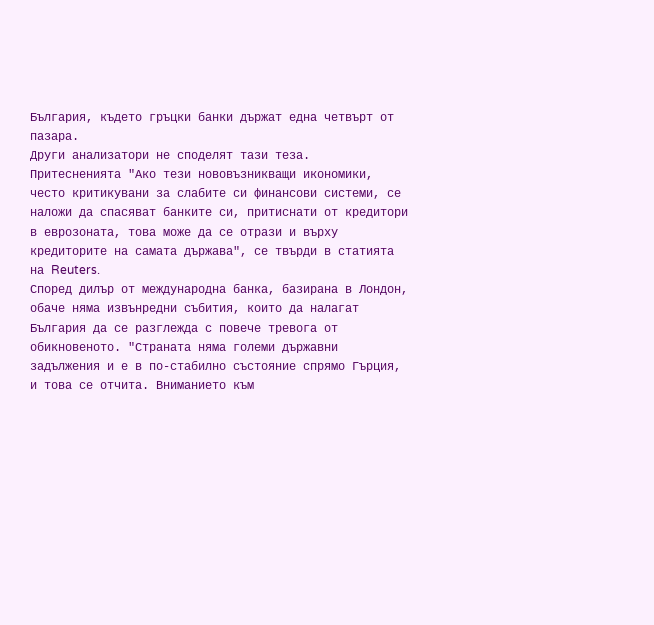България, където гръцки банки държат една четвърт от пазара.
Други анализатори не споделят тази теза.
Притесненията "Ако тези нововъзникващи икономики, често критикувани за слабите си финансови системи, се наложи да спасяват банките си, притиснати от кредитори в еврозоната, това може да се отрази и върху кредиторите на самата държава", се твърди в статията на Reuters.
Според дилър от международна банка, базирана в Лондон, обаче няма извънредни събития, които да налагат България да се разглежда с повече тревога от обикновеното. "Страната няма големи държавни задължения и е в по-стабилно състояние спрямо Гърция, и това се отчита. Вниманието към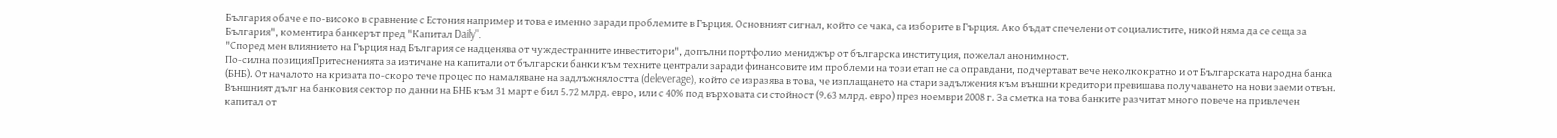България обаче е по-високо в сравнение с Естония например и това е именно заради проблемите в Гърция. Основният сигнал, който се чака, са изборите в Гърция. Ако бъдат спечелени от социалистите, никой няма да се сеща за България", коментира банкерът пред "Капитал Daily".
"Според мен влиянието на Гърция над България се надценява от чуждестранните инвеститори", допълни портфолио мениджър от българска институция, пожелал анонимност.
По-силна позицияПритесненията за изтичане на капитали от български банки към техните централи заради финансовите им проблеми на този етап не са оправдани, подчертават вече неколкократно и от Българската народна банка (БНБ). От началото на кризата по-скоро тече процес по намаляване на задлъжнялостта (deleverage), който се изразява в това, че изплащането на стари задължения към външни кредитори превишава получаването на нови заеми отвън.
Външният дълг на банковия сектор по данни на БНБ към 31 март е бил 5.72 млрд. евро, или с 40% под върховата си стойност (9.63 млрд. евро) през ноември 2008 г. За сметка на това банките разчитат много повече на привлечен капитал от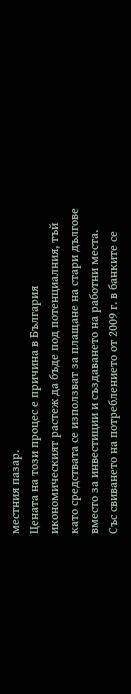местния пазар.
Цената на този процес е причина в България икономическият растеж да бъде под потенциалния, тъй като средствата се използват за плащане на стари дългове вместо за инвестиции и създаването на работни места.
Със свиването на потреблението от 2009 г. в банките се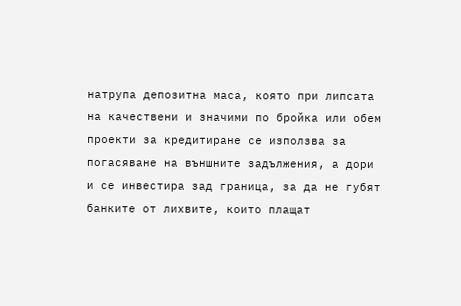натрупа депозитна маса, която при липсата на качествени и значими по бройка или обем проекти за кредитиране се използва за погасяване на външните задължения, а дори и се инвестира зад граница, за да не губят банките от лихвите, които плащат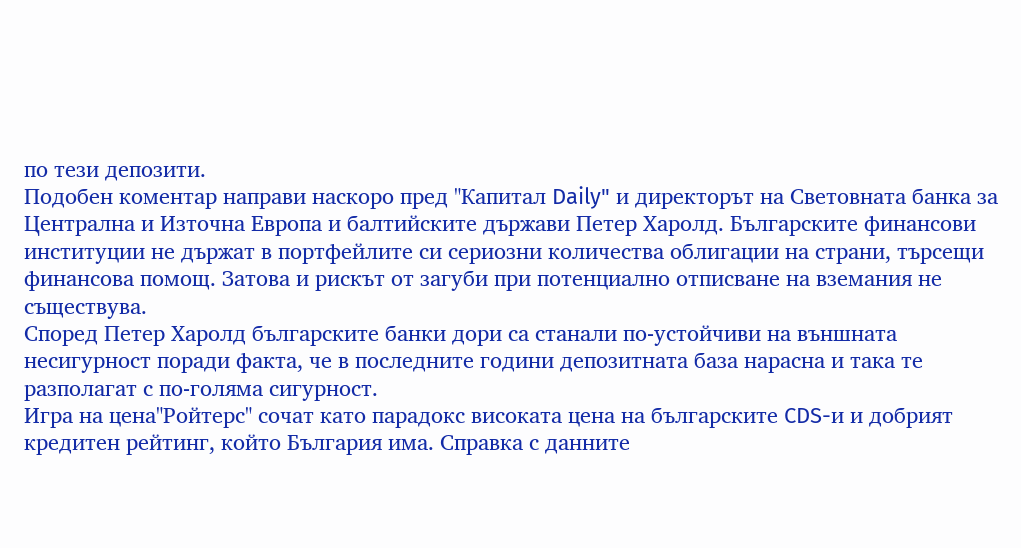по тези депозити.
Подобен коментар направи наскоро пред "Капитал Daily" и директорът на Световната банка за Централна и Източна Европа и балтийските държави Петер Харолд. Българските финансови институции не държат в портфейлите си сериозни количества облигации на страни, търсещи финансова помощ. Затова и рискът от загуби при потенциално отписване на вземания не съществува.
Според Петер Харолд българските банки дори са станали по-устойчиви на външната несигурност поради факта, че в последните години депозитната база нарасна и така те разполагат с по-голяма сигурност.
Игра на цена"Ройтерс" сочат като парадокс високата цена на българските CDS-и и добрият кредитен рейтинг, който България има. Справка с данните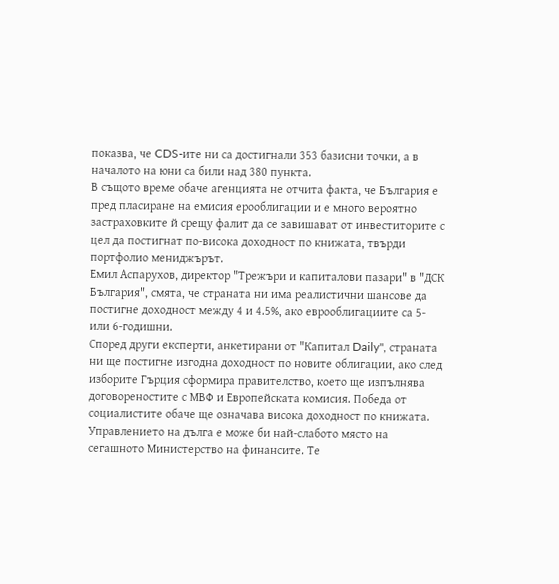показва, че CDS-ите ни са достигнали 353 базисни точки, а в началото на юни са били над 380 пункта.
В същото време обаче агенцията не отчита факта, че България е пред пласиране на емисия ерооблигации и е много вероятно застраховките й срещу фалит да се завишават от инвеститорите с цел да постигнат по-висока доходност по книжата, твърди портфолио мениджърът.
Емил Аспарухов, директор "Трежъри и капиталови пазари" в "ДСК България", смята, че страната ни има реалистични шансове да постигне доходност между 4 и 4.5%, ако еврооблигациите са 5- или 6-годишни.
Според други експерти, анкетирани от "Капитал Daily", страната ни ще постигне изгодна доходност по новите облигации, ако след изборите Гърция сформира правителство, което ще изпълнява договореностите с МВФ и Европейската комисия. Победа от социалистите обаче ще означава висока доходност по книжата.
Управлението на дълга е може би най-слабото място на сегашното Министерство на финансите. Те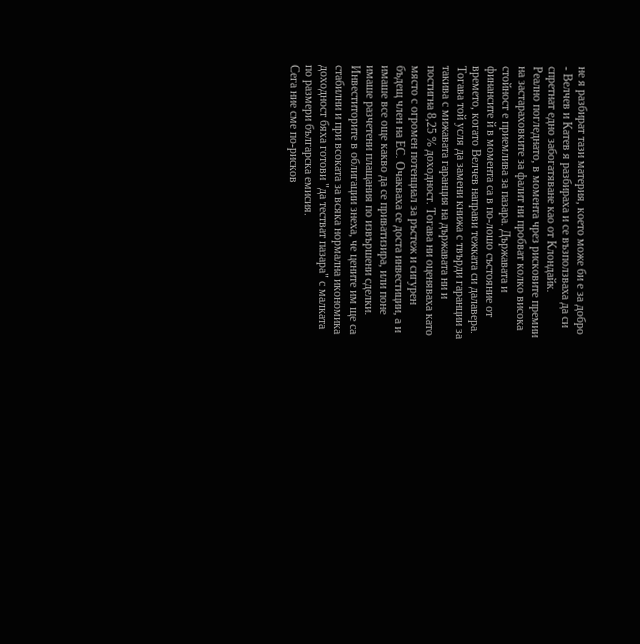не я разбират тази материя, което може би е за добро - Велчев и Катев я разбираха и се възползваха да си спретнат едно забогатяване као от Клондайк.
Реално погледнато, в момента чрез рисковите премии на застараховките за фалит ни пробват колко висока стойност е приемлива за пазара. Държавата и финансите й в момента са в по-лошо състояние от времето, когато Велчев направи тежката си далавера. Тогава той усля да замени книжа с твърди гаранции за такива с мижавата гаранция на държавата ни и постигна 8,25 % доходност. Тогава ни оценяваха като място с огромен потенциал за ръстеж и сигурен бъдещ член на ЕС. Очакваха се доста инвестиции, а и имаше все още какво да се приватизира, или поне имаше разчетени плащания по извършени сделки. Инвеститорите в облигации знеха, че цените им ще са стабилни и при всоката за всяка нормална икономика доходност бяха готови "да тестват пазара" с малката по размери българска емисия.
Сега ние сме по-рисков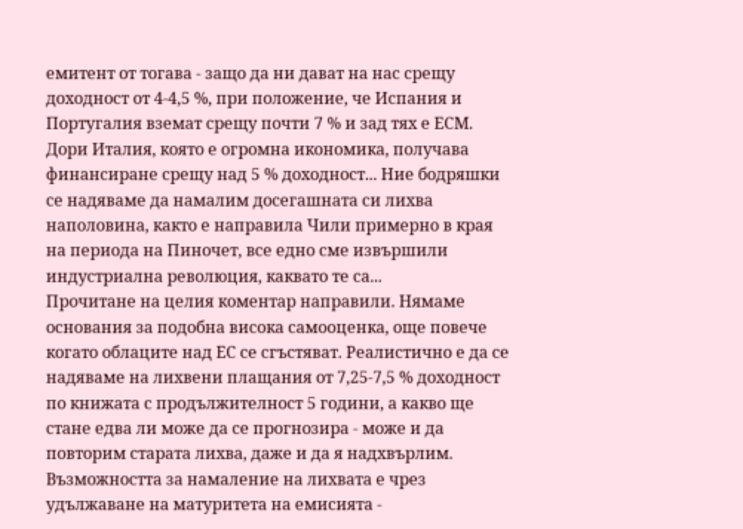емитент от тогава - защо да ни дават на нас срещу доходност от 4-4,5 %, при положение, че Испания и Португалия вземат срещу почти 7 % и зад тях е ЕСМ. Дори Италия, която е огромна икономика, получава финансиране срещу над 5 % доходност... Ние бодряшки се надяваме да намалим досегашната си лихва наполовина, както е направила Чили примерно в края на периода на Пиночет, все едно сме извършили индустриална революция, каквато те са...
Прочитане на целия коментар направили. Нямаме основания за подобна висока самооценка, още повече когато облаците над ЕС се сгъстяват. Реалистично е да се надяваме на лихвени плащания от 7,25-7,5 % доходност по книжата с продължителност 5 години, а какво ще стане едва ли може да се прогнозира - може и да повторим старата лихва, даже и да я надхвърлим. Възможността за намаление на лихвата е чрез удължаване на матуритета на емисията -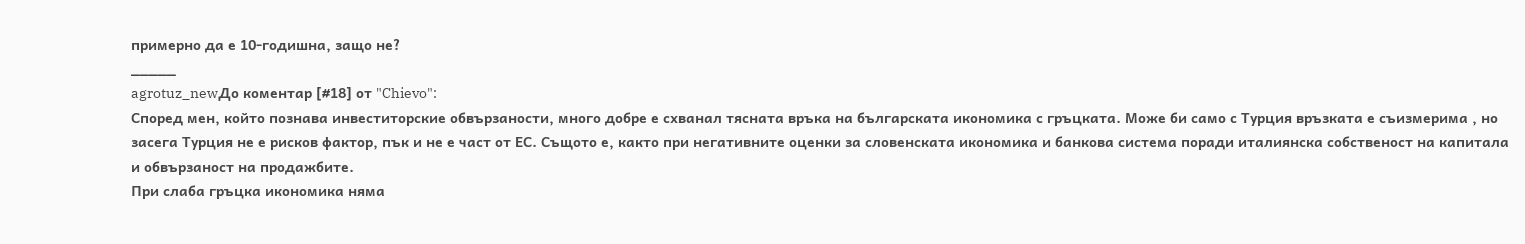примерно да е 10-годишна, защо не?
_____
agrotuz_newДо коментар [#18] от "Chievo":
Според мен, който познава инвеститорские обвързаности, много добре е схванал тясната връка на българската икономика с гръцката. Може би само с Турция връзката е съизмерима , но засега Турция не е рисков фактор, пък и не е част от ЕС. Същото е, както при негативните оценки за словенската икономика и банкова система поради италиянска собственост на капитала и обвързаност на продажбите.
При слаба гръцка икономика няма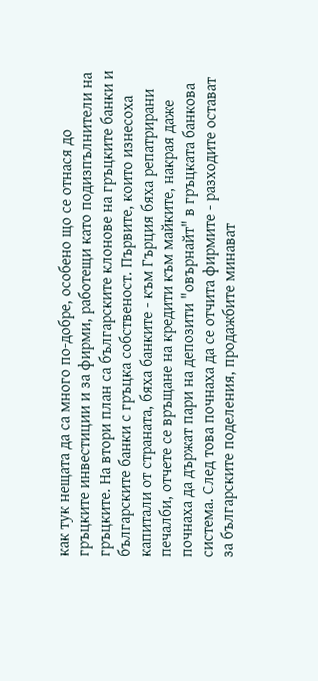как тук нещата да са много по-добре, особено що се отнася до гръцките инвестиции и за фирми, работещи като подизпълнители на гръцките. На втори план са българските клонове на гръцките банки и българските банки с гръцка собственост. Първите, които изнесоха капитали от страната, бяха банките - към Гърция бяха репатрирани печалби, отчете се връщане на кредити към майките, накрая даже почнаха да държат пари на депозити "овърнайт" в гръцката банкова система. След това почнаха да се отчита фирмите - разходите остават за българските поделения, продажбите минават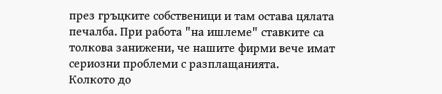през гръцките собственици и там остава цялата печалба. При работа "на ишлеме" ставките са толкова занижени, че нашите фирми вече имат сериозни проблеми с разплащанията.
Колкото до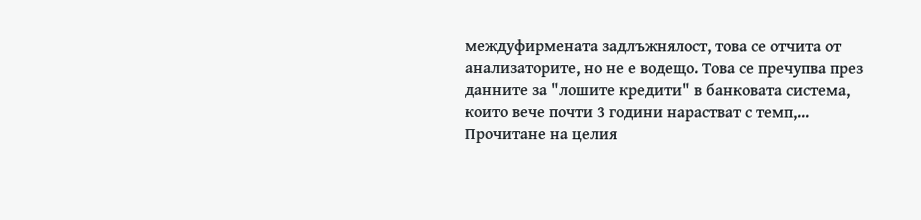междуфирмената задлъжнялост, това се отчита от анализаторите, но не е водещо. Това се пречупва през данните за "лошите кредити" в банковата система, които вече почти 3 години нарастват с темп,...
Прочитане на целия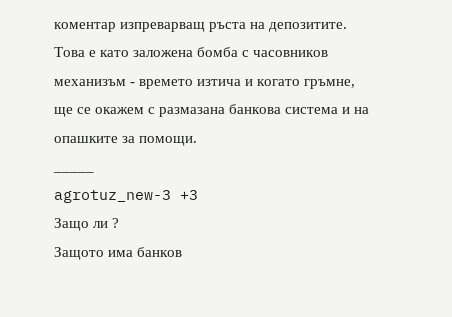коментар изпреварващ ръста на депозитите. Това е като заложена бомба с часовников механизъм - времето изтича и когато гръмне, ще се окажем с размазана банкова система и на опашките за помощи.
_____
agrotuz_new-3 +3
Защо ли ?
Защото има банков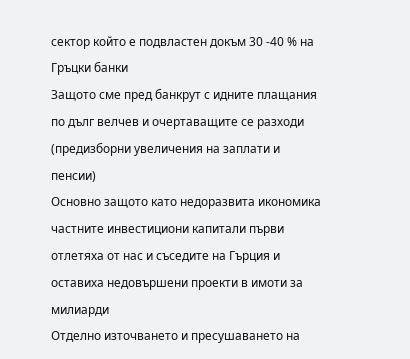сектор който е подвластен докъм 30 -40 % на Гръцки банки
Защото сме пред банкрут с идните плащания по дълг велчев и очертаващите се разходи (предизборни увеличения на заплати и пенсии)
Основно защото като недоразвита икономика частните инвестициони капитали първи отлетяха от нас и съседите на Гърция и оставиха недовършени проекти в имоти за милиарди
Отделно източването и пресушаването на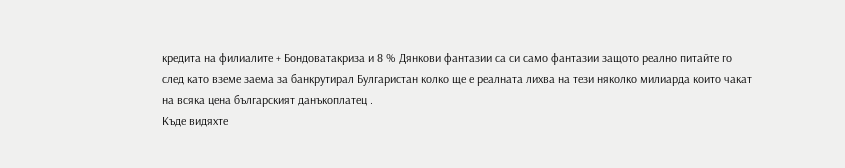кредита на филиалите + Бондоватакриза и 8 % Дянкови фантазии са си само фантазии защото реално питайте го след като вземе заема за банкрутирал Булгаристан колко ще е реалната лихва на тези няколко милиарда които чакат на всяка цена българският данъкоплатец .
Къде видяхте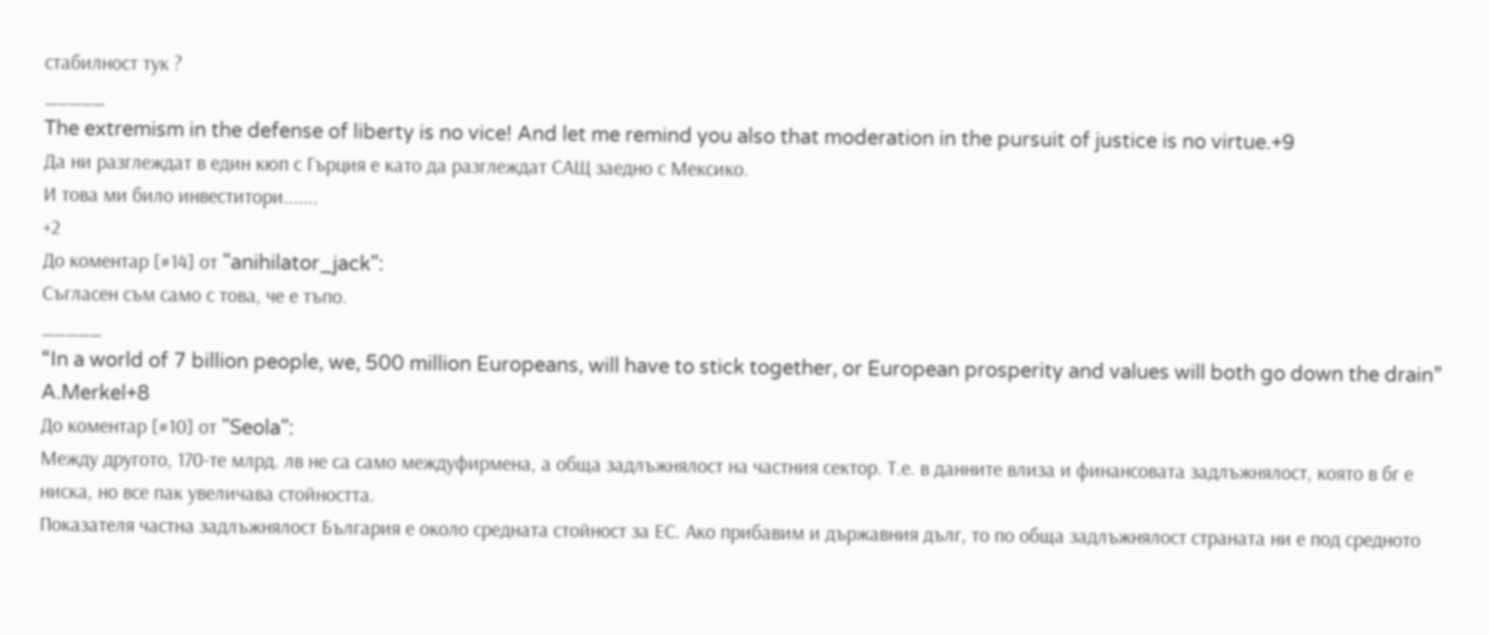стабилност тук ?
_____
The extremism in the defense of liberty is no vice! And let me remind you also that moderation in the pursuit of justice is no virtue.+9
Да ни разглеждат в един кюп с Гърция е като да разглеждат САЩ заедно с Мексико.
И това ми било инвеститори.......
+2
До коментар [#14] от "anihilator_jack":
Съгласен съм само с това, че е тъпо.
_____
“In a world of 7 billion people, we, 500 million Europeans, will have to stick together, or European prosperity and values will both go down the drain” A.Merkel+8
До коментар [#10] от "Seola":
Между другото, 170-те млрд. лв не са само междуфирмена, а обща задлъжнялост на частния сектор. Т.е. в данните влиза и финансовата задлъжнялост, която в бг е ниска, но все пак увеличава стойността.
Показателя частна задлъжнялост България е около средната стойност за ЕС. Ако прибавим и държавния дълг, то по обща задлъжнялост страната ни е под средното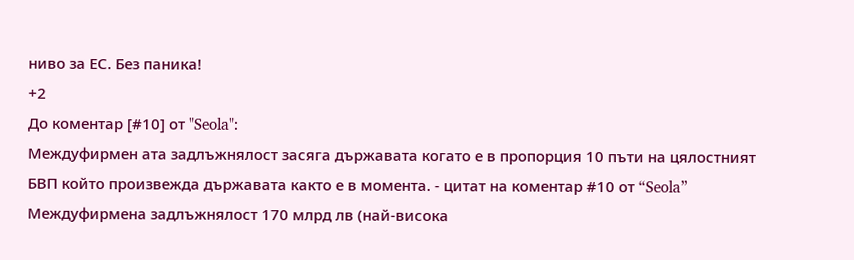ниво за ЕС. Без паника!
+2
До коментар [#10] от "Seola":
Междуфирмен ата задлъжнялост засяга държавата когато е в пропорция 10 пъти на цялостният БВП който произвежда държавата както е в момента. - цитат на коментар #10 от “Seola”
Междуфирмена задлъжнялост 170 млрд лв (най-висока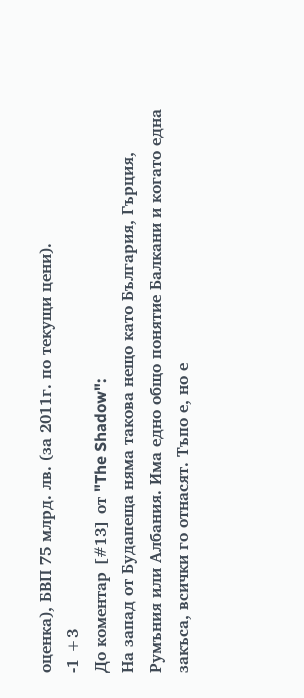оценка), БВП 75 млрд. лв. (за 2011г. по текущи цени).
-1 +3
До коментар [#13] от "The Shadow":
На запад от Будапеща няма такова нещо като България, Гърция, Румъния или Албания. Има едно общо понятие Балкани и когато една закъса, всички го отнасят. Тъпо е, но е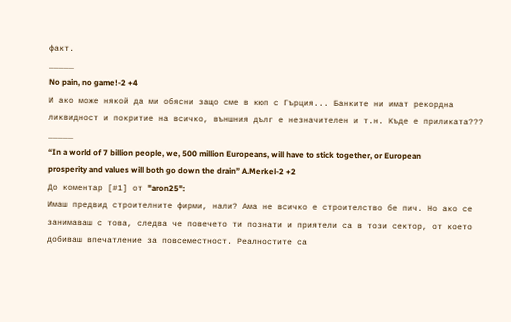факт.
_____
No pain, no game!-2 +4
И ако може някой да ми обясни защо сме в кюп с Гърция... Банките ни имат рекордна ликвидност и покритие на всичко, външния дълг е незначителен и т.н. Къде е приликата???
_____
“In a world of 7 billion people, we, 500 million Europeans, will have to stick together, or European prosperity and values will both go down the drain” A.Merkel-2 +2
До коментар [#1] от "aron25":
Имаш предвид строителните фирми, нали? Ама не всичко е строителство бе пич. Но ако се занимаваш с това, следва че повечето ти познати и приятели са в този сектор, от което добиваш впечатление за повсеместност. Реалностите са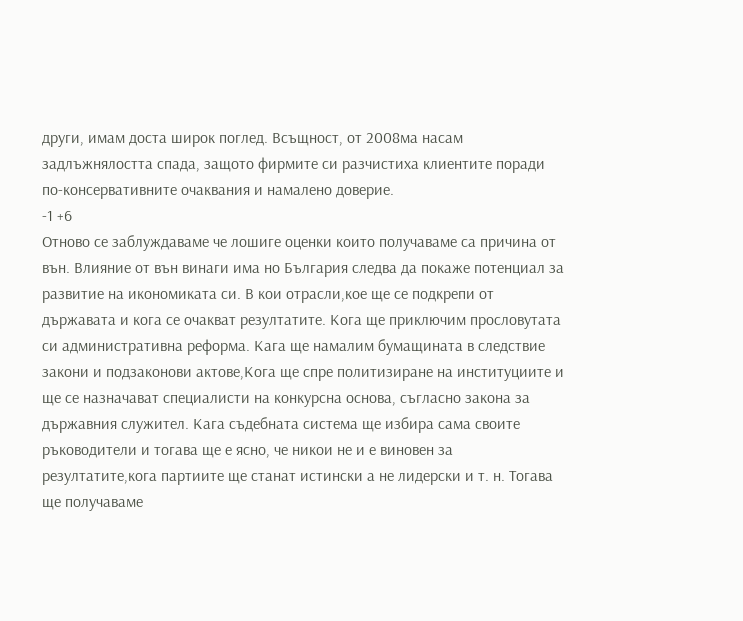други, имам доста широк поглед. Всъщност, от 2008ма насам задлъжнялостта спада, защото фирмите си разчистиха клиентите поради по-консервативните очаквания и намалено доверие.
-1 +6
Отново се заблуждаваме че лошиге оценки които получаваме са причина от вън. Влияние от вън винаги има но България следва да покаже потенциал за развитие на икономиката си. В кои отрасли,кое ще се подкрепи от държавата и кога се очакват резултатите. Кога ще приключим прословутата си административна реформа. Кага ще намалим бумащината в следствие закони и подзаконови актове,Кога ще спре политизиране на институциите и ще се назначават специалисти на конкурсна основа, съгласно закона за държавния служител. Кага съдебната система ще избира сама своите ръководители и тогава ще е ясно, че никои не и е виновен за резултатите,кога партиите ще станат истински а не лидерски и т. н. Тогава ще получаваме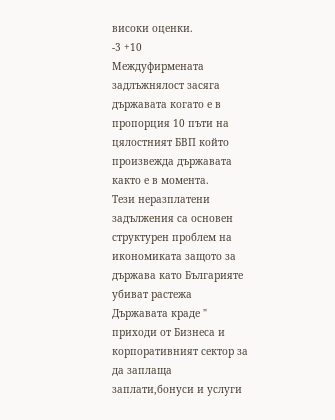високи оценки.
-3 +10
Междуфирмената задлъжнялост засяга държавата когато е в пропорция 10 пъти на цялостният БВП който произвежда държавата както е в момента.
Тези неразплатени задължения са основен структурен проблем на икономиката защото за държава като Българияте убиват растежа
Държавата краде " приходи от Бизнеса и корпоративният сектор за да заплаща заплати,бонуси и услуги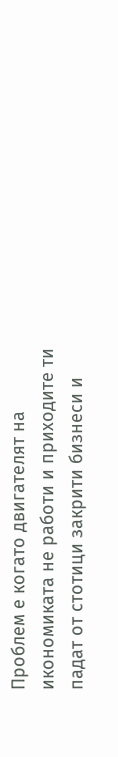Проблем е когато двигателят на икономиката не работи и приходите ти падат от стотици закрити бизнеси и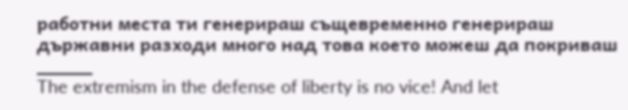работни места ти генерираш същевременно генерираш държавни разходи много над това което можеш да покриваш
_____
The extremism in the defense of liberty is no vice! And let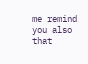me remind you also that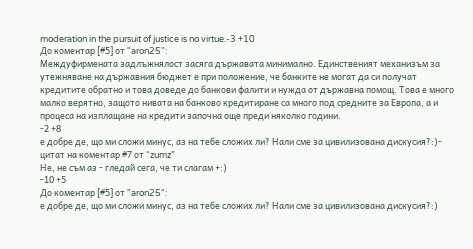moderation in the pursuit of justice is no virtue.-3 +10
До коментар [#5] от "aron25":
Междуфирмената задлъжнялост засяга държавата минимално. Единственият механизъм за утежняване на държавния бюджет е при положение, че банките не могат да си получат кредитите обратно и това доведе до банкови фалити и нужда от държавна помощ. Това е много малко верятно, защото нивата на банково кредитиране са много под средните за Европа, а и процеса на изплащане на кредити започна още преди няколко години.
-2 +8
е добре де, що ми сложи минус, аз на тебе сложих ли? Нали сме за цивилизована дискусия?:)- цитат на коментар #7 от “zumz”
Не, не съм аз - гледай сега, че ти слагам +:)
-10 +5
До коментар [#5] от "aron25":
е добре де, що ми сложи минус, аз на тебе сложих ли? Нали сме за цивилизована дискусия?:)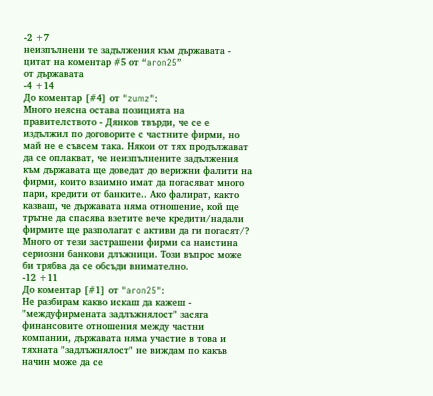-2 +7
неизпълнени те задължения към държавата - цитат на коментар #5 от “aron25”
от държавата
-4 +14
До коментар [#4] от "zumz":
Много неясна остава позицията на правителството - Дянков твърди, че се е издължил по договорите с частните фирми, но май не е съвсем така. Някои от тях продължават да се оплакват, че неизпълнените задължения към държавата ще доведат до верижни фалити на фирми, които взаимно имат да погасяват много пари, кредити от банките.. Ако фалират, както казваш, че държавата няма отношение, кой ще тръгне да спасява взетите вече кредити/надали фирмите ще разполагат с активи да ги погасят/? Много от тези застрашени фирми са наистина сериозни банкови длъжници. Този въпрос може би трябва да се обсъди внимателно.
-12 +11
До коментар [#1] от "aron25":
Не разбирам какво искаш да кажеш - "междуфирмената задлъжнялост" засяга финансовите отношения между частни компании, държавата няма участие в това и тяхната "задлъжнялост" не виждам по какъв начин може да се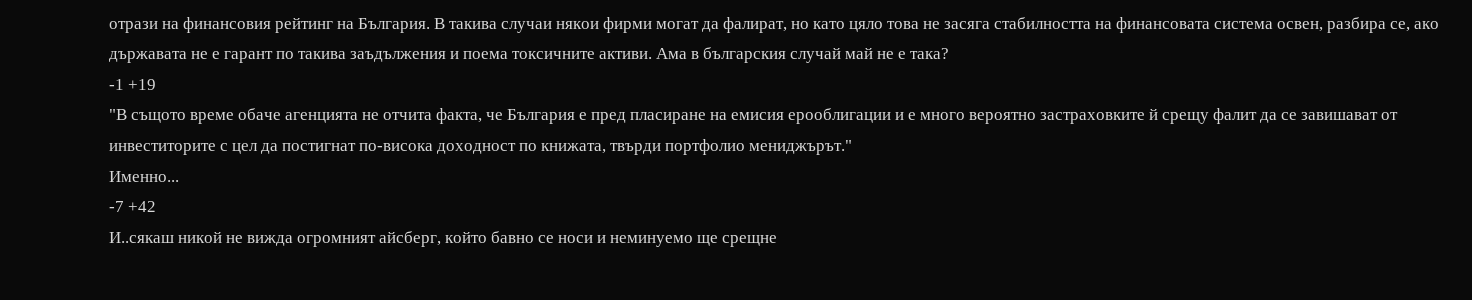отрази на финансовия рейтинг на България. В такива случаи някои фирми могат да фалират, но като цяло това не засяга стабилността на финансовата система освен, разбира се, ако държавата не е гарант по такива заъдължения и поема токсичните активи. Ама в българския случай май не е така?
-1 +19
"В същото време обаче агенцията не отчита факта, че България е пред пласиране на емисия ерооблигации и е много вероятно застраховките й срещу фалит да се завишават от инвеститорите с цел да постигнат по-висока доходност по книжата, твърди портфолио мениджърът."
Именно...
-7 +42
И..сякаш никой не вижда огромният айсберг, който бавно се носи и неминуемо ще срещне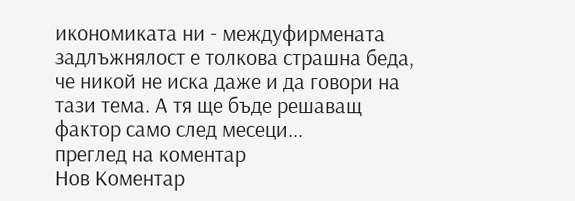икономиката ни - междуфирмената задлъжнялост е толкова страшна беда, че никой не иска даже и да говори на тази тема. А тя ще бъде решаващ фактор само след месеци...
преглед на коментар
Нов Коментар